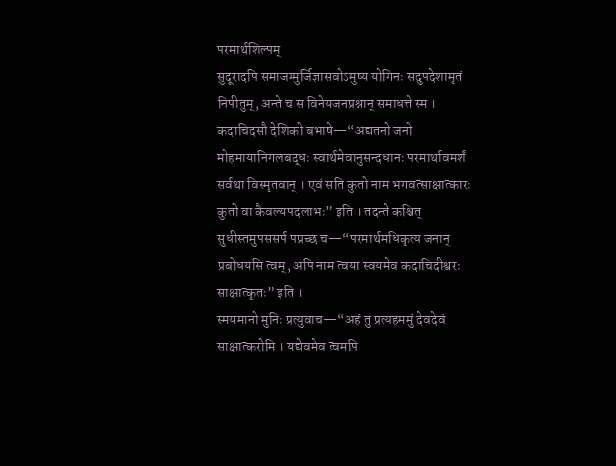परमार्थशिल्पम्
सुदूरादपि समाजग्मुर्जिज्ञासवोऽमुष्य योगिनः सदुपदेशामृतं निपीतुम्, अन्ते च स विनेयजनप्रश्नान् समाधत्ते स्म । कदाचिदसौ देशिको बभाषे—“अद्यतनो जनो मोहमायानिगलबद्धः स्वार्थमेवानुसन्दधानः परमार्थावमर्शं सर्वथा विस्मृतवान् । एवं सति कुतो नाम भगवत्साक्षात्कारः कुतो वा कैवल्यपदलाभः” इति । तदन्ते कश्चित् सुधीस्तमुपससर्प पप्रच्छ च—“परमार्थमधिकृत्य जनान् प्रबोधयसि त्वम्, अपि नाम त्वया स्वयमेव कदाचिदीश्वरः साक्षात्कृतः” इति ।
स्मयमानो मुनिः प्रत्युवाच—“अहं तु प्रत्यहममुं देवदेवं साक्षात्करोमि । यद्येवमेव त्वमपि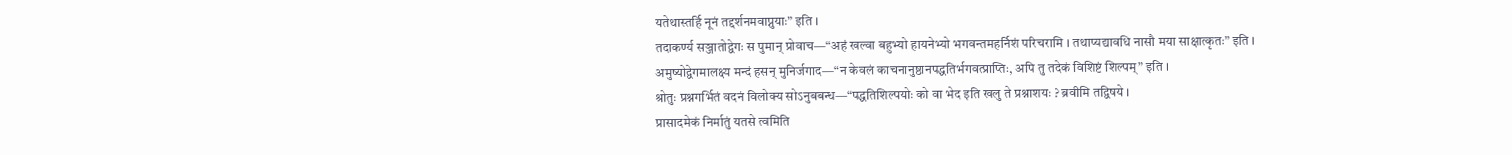यतेथास्तर्हि नूनं तद्दर्शनमवाप्नुयाः” इति ।
तदाकर्ण्य सञ्जातोद्वेगः स पुमान् प्रोवाच—“अहं खल्वा बहुभ्यो हायनेभ्यो भगवन्तमहर्निशं परिचरामि । तथाप्यद्यावधि नासौ मया साक्षात्कृतः” इति ।
अमुष्योद्वेगमालक्ष्य मन्दं हसन् मुनिर्जगाद—“न केवलं काचनानुष्ठानपद्धतिर्भगवत्प्राप्तिः, अपि तु तदेकं विशिष्टं शिल्पम्” इति ।
श्रोतुः प्रश्नगर्भितं वदनं विलोक्य सोऽनुबबन्ध—“पद्धतिशिल्पयोः को वा भेद इति खलु ते प्रश्नाशयः ? ब्रवीमि तद्विषये ।
प्रासादमेकं निर्मातुं यतसे त्वमिति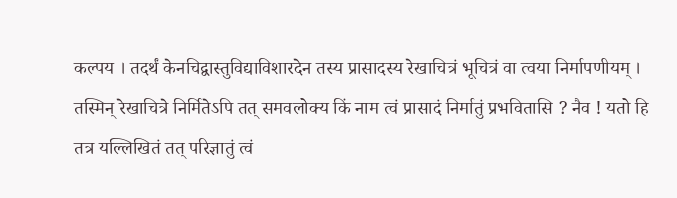कल्पय । तदर्थं केनचिद्वास्तुविद्याविशारदेन तस्य प्रासादस्य रेखाचित्रं भूचित्रं वा त्वया निर्मापणीयम् । तस्मिन् रेखाचित्रे निर्मितेऽपि तत् समवलोक्य किं नाम त्वं प्रासादं निर्मातुं प्रभवितासि ? नैव ! यतो हि तत्र यल्लिखितं तत् परिज्ञातुं त्वं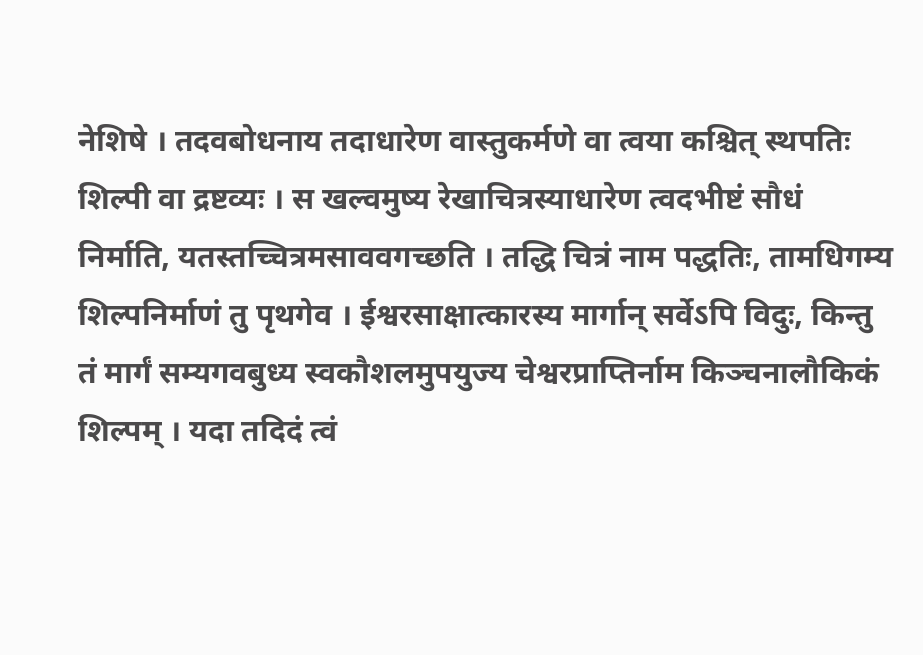नेशिषे । तदवबोधनाय तदाधारेण वास्तुकर्मणे वा त्वया कश्चित् स्थपतिः शिल्पी वा द्रष्टव्यः । स खल्वमुष्य रेखाचित्रस्याधारेण त्वदभीष्टं सौधं निर्माति, यतस्तच्चित्रमसाववगच्छति । तद्धि चित्रं नाम पद्धतिः, तामधिगम्य शिल्पनिर्माणं तु पृथगेव । ईश्वरसाक्षात्कारस्य मार्गान् सर्वेऽपि विदुः, किन्तु तं मार्गं सम्यगवबुध्य स्वकौशलमुपयुज्य चेश्वरप्राप्तिर्नाम किञ्चनालौकिकं शिल्पम् । यदा तदिदं त्वं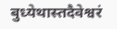बुध्येथास्तदैवेश्वरं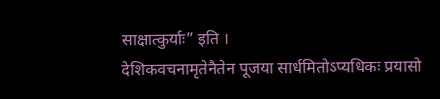साक्षात्कुर्याः” इति ।
देशिकवचनामृतेनैतेन पूजया सार्धमितोऽप्यधिकः प्रयासो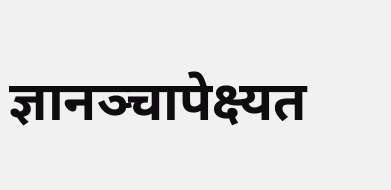ज्ञानञ्चापेक्ष्यत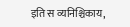इति स व्यनिश्चिकाय,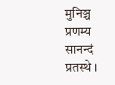मुनिञ्च प्रणम्य सानन्दं प्रतस्थे ।